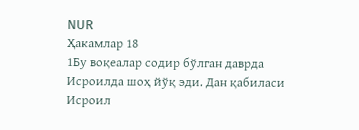NUR
Ҳакамлар 18
1Бу воқеалар содир бўлган даврда Исроилда шоҳ йўқ эди. Дан қабиласи Исроил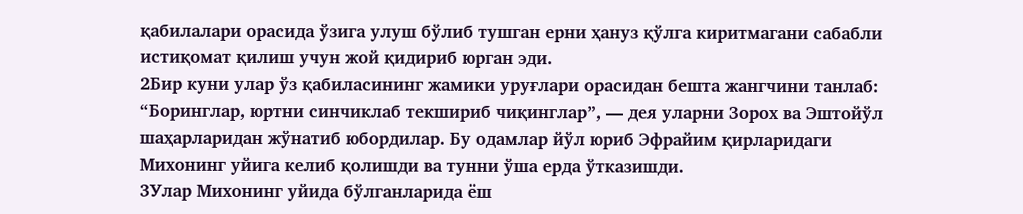қабилалари орасида ўзига улуш бўлиб тушган ерни ҳануз қўлга киритмагани сабабли истиқомат қилиш учун жой қидириб юрган эди.
2Бир куни улар ўз қабиласининг жамики уруғлари орасидан бешта жангчини танлаб: “Боринглар, юртни синчиклаб текшириб чиқинглар”, — дея уларни Зорох ва Эштойўл шаҳарларидан жўнатиб юбордилар. Бу одамлар йўл юриб Эфрайим қирларидаги Михонинг уйига келиб қолишди ва тунни ўша ерда ўтказишди.
3Улар Михонинг уйида бўлганларида ёш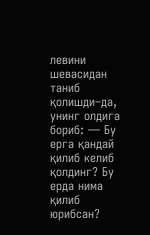левини шевасидан таниб қолишди–да, унинг олдига бориб: — Бу ерга қандай қилиб келиб қолдинг? Бу ерда нима қилиб юрибсан?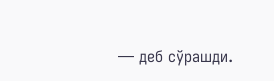— деб сўрашди.